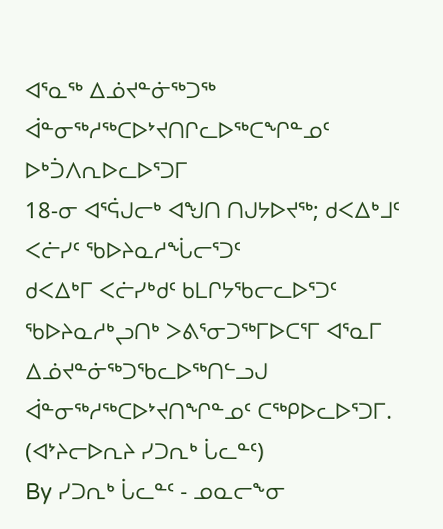ᐊᕐᓇᖅ ᐃᓅᔪᓐᓃᖅᑐᖅ ᐋᓐᓂᖅᓱᖅᑕᐅᔾᔪᑎᒋᓚᐅᖅᑕᖏᓐᓄᑦ ᐅᒃᑑᐱᕆᐅᓚᐅᕐᑐᒥ
18-ᓂ ᐊᕐᕌᒍᓕᒃ ᐊᖑᑎ ᑎᒍᔭᐅᔪᖅ; ᑯᐸᐃᒃᒧᑦ ᐸᓖᓯᑦ ᖃᐅᔨᓇᓱᖔᓕᕐᑐᑦ
ᑯᐸᐃᒃᒥ ᐸᓖᓯᒃᑯᑦ ᑲᒪᒋᔭᖃᓕᓚᐅᕐᑐᑦ ᖃᐅᔨᓇᓱᒃᖢᑎᒃ ᐳᕕᕐᓂᑐᖅᒥᐅᑕᕐᒥ ᐊᕐᓇᒥ ᐃᓅᔪᓐᓃᖅᑐᖃᓚᐅᖅᑎᓪᓗᒍ ᐋᓐᓂᖅᓱᖅᑕᐅᔾᔪᑎᖏᓐᓄᑦ ᑕᖅᑭᐅᓚᐅᕐᑐᒥ. (ᐊᔾᔨᓕᐅᕆᔨ ᓯᑐᕆᒃ ᒑᓚᓐᑦ)
By ᓯᑐᕆᒃ ᒑᓚᓐᑦ - ᓄᓇᓕᖕᓂ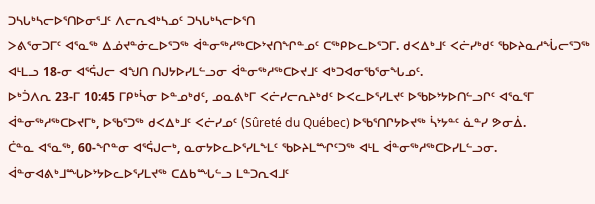ᑐᓴᒐᒃᓴᓕᐅᕐᑎᐅᓂᕐᒧᑦ ᐱᓕᕆᐊᒃᓴᓄᑦ ᑐᓴᒐᒃᓴᓕᐅᕐᑎ
ᐳᕕᕐᓂᑐᒥᑦ ᐊᕐᓇᖅ ᐃᓅᔪᓐᓃᓚᐅᕐᑐᖅ ᐋᓐᓂᖅᓱᖅᑕᐅᔾᔪᑎᖏᓐᓄᑦ ᑕᖅᑭᐅᓚᐅᕐᑐᒥ. ᑯᐸᐃᒃᒧᑦ ᐸᓖᓯᒃᑯᑦ ᖃᐅᔨᓇᓱᖔᓕᕐᑐᖅ ᐊᒻᒪᓗ 18-ᓂ ᐊᕐᕌᒍᓕ ᐊᖑᑎ ᑎᒍᔭᐅᓯᒪᓪᓗᓂ ᐋᓐᓂᖅᓱᖅᑕᐅᔪᒧᑦ ᐊᒃᑐᐊᓂᖃᕐᓂᖓᓄᑦ.
ᐅᒃᑑᐱᕆ 23-ᒥ 10:45 ᒥᑭᒃᓵᓂ ᐅᓐᓄᒃᑯᑦ, ᓄᓇᕕᒃᒥ ᐸᓖᓯᓕᕆᔨᒃᑯᑦ ᐅᐸᓚᐅᕐᓯᒪᔪᑦ ᐅᖃᐅᔾᔭᐅᑎᓪᓗᒋᑦ ᐊᕐᓇᕐᒥ ᐋᓐᓂᖅᓱᖅᑕᐅᔪᒥᒃ, ᐅᖃᕐᑐᖅ ᑯᐸᐃᒃᒧᑦ ᐸᓖᓯᓄᑦ (Sûreté du Québec) ᐅᖃᕐᑎᒋᔭᐅᔪᖅ ᓵᔾᔭᓐᑦ ᓈᓐᓯ ᕗᓂᐄ.
ᑖᓐᓇ ᐊᕐᓇᖅ, 60-ᖏᓐᓂ ᐊᕐᕌᒍᓕᒃ, ᓇᓂᔭᐅᓚᐅᕐᓯᒪᖕᒪᑦ ᖃᐅᔨᒪᙱᑦᑐᖅ ᐊᒻᒪ ᐋᓐᓂᖅᓱᖅᑕᐅᓯᒪᓪᓗᓂ. ᐋᓐᓂᐊᕕᒃᒧᙵᐅᔾᔭᐅᓚᐅᕐᓯᒪᔪᖅ ᑕᐃᑲᙵᓪᓗ ᒪᓐᑐᕆᐊᒧᑦ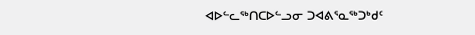ᐊᐅᓪᓚᖅᑎᑕᐅᓪᓗᓂ ᑐᐊᕕᕐᓇᖅᑐᒃᑯᑦ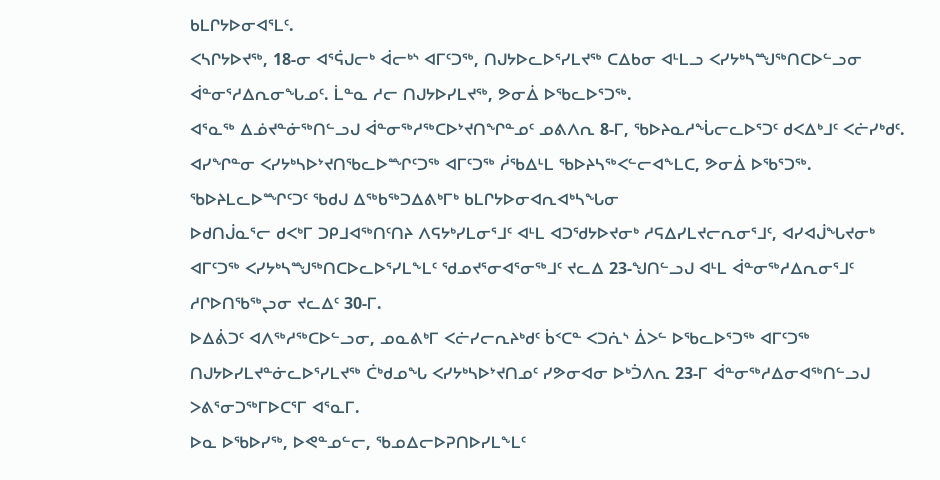ᑲᒪᒋᔭᐅᓂᐊᕐᒪᑦ.
ᐸᓴᒋᔭᐅᔪᖅ, 18-ᓂ ᐊᕐᕌᒍᓕᒃ ᐋᓕᒃᔅ ᐊᒥᑦᑐᖅ, ᑎᒍᔭᐅᓚᐅᕐᓯᒪᔪᖅ ᑕᐃᑲᓂ ᐊᒻᒪᓗ ᐸᓯᔭᒃᓴᙳᖅᑎᑕᐅᓪᓗᓂ ᐋᓐᓂᕐᓱᐃᕆᓂᖓᓄᑦ. ᒫᓐᓇ ᓱᓕ ᑎᒍᔭᐅᓯᒪᔪᖅ, ᕗᓂᐄ ᐅᖃᓚᐅᕐᑐᖅ.
ᐊᕐᓇᖅ ᐃᓅᔪᓐᓃᖅᑎᓪᓗᒍ ᐋᓐᓂᖅᓱᖅᑕᐅᔾᔪᑎᖏᓐᓄᑦ ᓄᕕᐱᕆ 8-ᒥ, ᖃᐅᔨᓇᓱᖔᓕᓚᐅᕐᑐᑦ ᑯᐸᐃᒃᒧᑦ ᐸᓖᓯᒃᑯᑦ.
ᐊᓯᖏᓐᓂ ᐸᓯᔭᒃᓴᐅᔾᔪᑎᖃᓚᐅᙱᑦᑐᖅ ᐊᒥᑦᑐᖅ ᓲᖃᐃᒻᒪ ᖃᐅᔨᓴᖅᐸᓪᓕᐊᖕᒪᑕ, ᕗᓂᐄ ᐅᖃᕐᑐᖅ.
ᖃᐅᔨᒪᓚᐅᙱᑦᑐᑦ ᖃᑯᒍ ᐃᖅᑲᖅᑐᐃᕕᒃᒥᒃ ᑲᒪᒋᔭᐅᓂᐊᕆᐊᒃᓴᖓᓂ
ᐅᑯᑎᒎᓇᕐᓕ ᑯᐸᒃᒥ ᑐᑭᒧᐊᖅᑎᑦᑎᔨ ᐱᕋᔭᒃᓯᒪᓂᕐᒧᑦ ᐊᒻᒪ ᐊᑐᖁᔭᐅᔪᓂᒃ ᓱᕋᐃᓯᒪᔪᓕᕆᓂᕐᒧᑦ, ᐊᓯᐊᒎᖓᔪᓂᒃ ᐊᒥᑦᑐᖅ ᐸᓯᔭᒃᓴᙳᖅᑎᑕᐅᓚᐅᕐᓯᒪᖕᒪᑦ ᖁᓄᔪᕐᓂᐊᕐᓂᖅᒧᑦ ᔪᓚᐃ 23-ᖑᑎᓪᓗᒍ ᐊᒻᒪ ᐋᓐᓂᖅᓱᐃᕆᓂᕐᒧᑦ ᓱᒋᐅᑎᖃᖅᖢᓂ ᔪᓚᐃᑦ 30-ᒥ.
ᐅᐃᕖᑐᑦ ᐊᐱᖅᓱᖅᑕᐅᓪᓗᓂ, ᓄᓇᕕᒃᒥ ᐸᓖᓯᓕᕆᔨᒃᑯᑦ ᑳᑉᑕᓐ ᐸᑐᕇᔅ ᐄᐳᓪ ᐅᖃᓚᐅᕐᑐᖅ ᐊᒥᑦᑐᖅ ᑎᒍᔭᐅᓯᒪᔪᓐᓃᓚᐅᕐᓯᒪᔪᖅ ᑖᒃᑯᓄᖓ ᐸᓯᔭᒃᓴᐅᔾᔪᑎᓄᑦ ᓯᕗᓂᐊᓂ ᐅᒃᑑᐱᕆ 23-ᒥ ᐋᓐᓂᖅᓱᐃᓂᐊᖅᑎᓪᓗᒍ ᐳᕕᕐᓂᑐᖅᒥᐅᑕᕐᒥ ᐊᕐᓇᒥ.
ᐅᓇ ᐅᖃᐅᓯᖅ, ᐅᕙᓐᓄᓪᓕ, ᖃᓄᐃᓕᐅᕈᑎᐅᓯᒪᖕᒪᑦ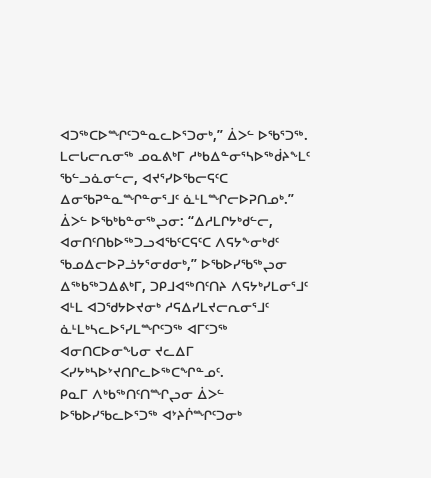ᐊᑐᖅᑕᐅᙱᑦᑐᓐᓇᓚᐅᕐᑐᓂᒃ,” ᐄᐳᓪ ᐅᖃᕐᑐᖅ.
ᒪᓕᒐᓕᕆᓂᖅ ᓄᓇᕕᒃᒥ ᓱᒃᑲᐃᓐᓂᕐᓴᐅᖅᑰᔨᖕᒪᑦ ᖃᓪᓗᓈᓂᓪᓕ, ᐊᔪᕐᓯᐅᖃᓕᕋᑦᑕ ᐃᓂᖃᕈᓐᓇᙱᓐᓂᕐᒧᑦ ᓈᒻᒪᙱᓕᐅᕈᑎᓄᒃ.”
ᐄᐳᓪ ᐅᖃᒃᑲᓐᓂᖅᖢᓂ: “ᐃᓱᒪᒋᔭᒃᑯᓪᓕ, ᐊᓂᑎᑦᑎᑲᐅᖅᑐᓗᐊᖃᑦᑕᕋᑦᑕ ᐱᕋᔭᖕᓂᒃᑯᑦ ᖃᓄᐃᓕᐅᕈᓘᔭᕐᓂᑯᓂᒃ,” ᐅᖃᐅᓯᖃᖅᖢᓂ ᐃᖅᑲᖅᑐᐃᕕᒃᒥ, ᑐᑭᒧᐊᖅᑎᑦᑎᔨ ᐱᕋᔭᒃᓯᒪᓂᕐᒧᑦ ᐊᒻᒪ ᐊᑐᖁᔭᐅᔪᓂᒃ ᓱᕋᐃᓯᒪᔪᓕᕆᓂᕐᒧᑦ ᓈᒻᒪᒃᓴᓚᐅᕐᓯᒪᙱᑦᑐᖅ ᐊᒥᑦᑐᖅ ᐊᓂᑎᑕᐅᓂᖓᓂ ᔪᓚᐃᒥ ᐸᓯᔭᒃᓴᐅᔾᔪᑎᒋᓚᐅᖅᑕᖏᓐᓄᑦ.
ᑭᓇᒥ ᐱᒃᑲᖅᑎᑦᑎᙱᖢᓂ ᐄᐳᓪ ᐅᖃᐅᓯᖃᓚᐅᕐᑐᖅ ᐊᔾᔨᒌᙱᑦᑐᓂᒃ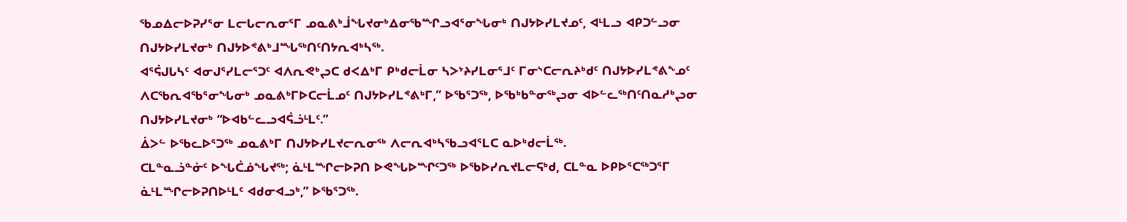ᖃᓄᐃᓕᐅᕈᓯᕐᓂ ᒪᓕᒐᓕᕆᓂᕐᒥ ᓄᓇᕕᒃᒨᖓᔪᓂᒃᐃᓂᖃᙱᓗᐊᕐᓂᖓᓂᒃ ᑎᒍᔭᐅᓯᒪᔪᓄᑦ, ᐊᒻᒪᓗ ᐊᑭᑐᓪᓗᓂ ᑎᒍᔭᐅᓯᒪᔪᓂᒃ ᑎᒍᔭᐅᕝᕕᒃᒧᙵᖅᑎᑦᑎᔭᕆᐊᒃᓴᖅ.
ᐊᕐᕌᒍᒐᓴᑦ ᐊᓂᒍᕐᓯᒪᓕᕐᑐᑦ ᐊᐱᕆᕙᒃᖢᑕ ᑯᐸᐃᒃᒥ ᑭᒃᑯᓕᒫᓂ ᓴᐳᔾᔨᓯᒪᓂᕐᒧᑦ ᒥᓂᔅᑕᓕᕆᔨᒃᑯᑦ ᑎᒍᔭᐅᓯᒪᕝᕕᖕᓄᑦ ᐱᑕᖃᕆᐊᖃᕐᓂᖓᓂᒃ ᓄᓇᕕᒃᒥᐅᑕᓕᒫᓄᑦ ᑎᒍᔭᐅᓯᒪᕝᕕᒃᒥ,” ᐅᖃᕐᑐᖅ, ᐅᖃᒃᑲᓐᓂᖅᖢᓂ ᐊᐅᓪᓚᖅᑎᑦᑎᓇᓱᒃᖢᓂ ᑎᒍᔭᐅᓯᒪᔪᓂᒃ “ᐅᐊᑲᓪᓚᓗᐊᕌᓘᒻᒪᑦ.”
ᐄᐳᓪ ᐅᖃᓚᐅᕐᑐᖅ ᓄᓇᕕᒃᒥ ᑎᒍᔭᐅᓯᒪᔪᓕᕆᓂᖅ ᐱᓕᕆᐊᒃᓴᖃᓗᐊᕐᒪᑕ ᓇᐅᒃᑯᓕᒫᖅ.
ᑕᒪᓐᓇᓘᓐᓃᑦ ᐅᖓᑖᓅᖓᔪᖅ; ᓈᒻᒪᙱᓕᐅᕈᑎ ᐅᕙᖓᐅᙱᑦᑐᖅ ᐅᖃᐅᓯᕆᔪᒪᓕᕋᒃᑯ, ᑕᒪᓐᓇ ᐅᑭᐅᕐᑕᖅᑐᕐᒥ ᓈᒻᒪᙱᓕᐅᕈᑎᐅᒻᒪᑦ ᐊᑯᓂᐊᓗᒃ,” ᐅᖃᕐᑐᖅ.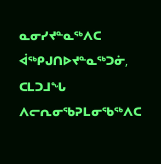ᓇᓂᓯᔪᓐᓇᖅᐱᑕ ᐋᖅᑭᒍᑎᐅᔪᓐᓇᖅᑐᓃ, ᑕᒪᑐᒧᖓ ᐱᓕᕆᓂᖃᕈᒪᓂᖃᖅᐱᑕ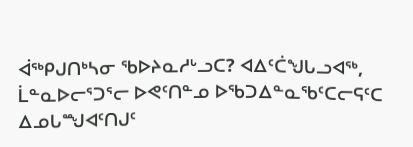ᐋᖅᑭᒍᑎᒃᓴᓂ ᖃᐅᔨᓇᓱᒡᓗᑕ? ᐊᐃᑦᑖᖑᒐᓗᐊᖅ, ᒫᓐᓇᐅᓕᕐᑐᕐᓕ ᐅᕙᑦᑎᓐᓄ ᐅᖃᑐᐃᓐᓇᖃᑦᑕᓕᕋᑦᑕ ᐃᓄᒐᙳᐊᑦᑎᒍᑦ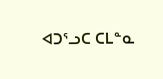ᐊᑐᕐᓗᑕ ᑕᒪᓐᓇ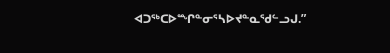ᐊᑐᖅᑕᐅᙱᓐᓂᕐᓴᐅᔪᓐᓇᖁᓪᓗᒍ.”